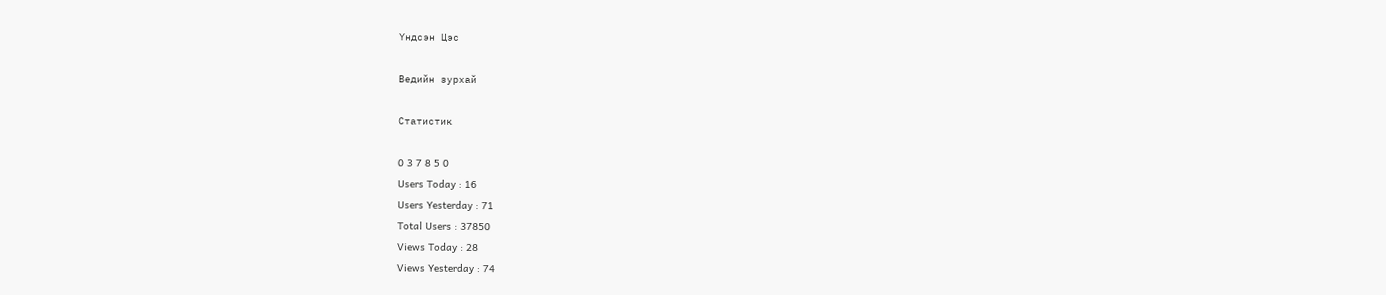Үндсэн Цэс

Ведийн зурхай

Статистик

0 3 7 8 5 0
Users Today : 16
Users Yesterday : 71
Total Users : 37850
Views Today : 28
Views Yesterday : 74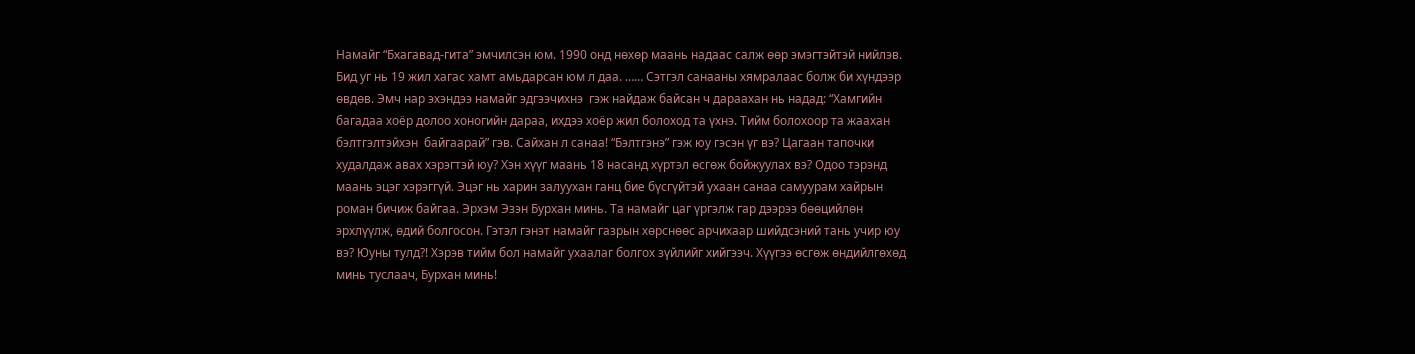Намайг “Бхагавад-гита” эмчилсэн юм. 1990 онд нөхөр маань надаас салж өөр эмэгтэйтэй нийлэв.  Бид уг нь 19 жил хагас хамт амьдарсан юм л даа. …… Сэтгэл санааны хямралаас болж би хүндээр өвдөв. Эмч нар эхэндээ намайг эдгээчихнэ  гэж найдаж байсан ч дараахан нь надад: “Хамгийн багадаа хоёр долоо хоногийн дараа, ихдээ хоёр жил болоход та үхнэ. Тийм болохоор та жаахан бэлтгэлтэйхэн  байгаарай” гэв. Сайхан л санаа! “Бэлтгэнэ” гэж юу гэсэн үг вэ? Цагаан тапочки худалдаж авах хэрэгтэй юу? Хэн хүүг маань 18 насанд хүртэл өсгөж бойжуулах вэ? Одоо тэрэнд маань эцэг хэрэггүй. Эцэг нь харин залуухан ганц бие бүсгүйтэй ухаан санаа самуурам хайрын роман бичиж байгаа. Эрхэм Эзэн Бурхан минь. Та намайг цаг үргэлж гар дээрээ бөөцийлөн эрхлүүлж, өдий болгосон. Гэтэл гэнэт намайг газрын хөрснөөс арчихаар шийдсэний тань учир юу вэ? Юуны тулд?! Хэрэв тийм бол намайг ухаалаг болгох зүйлийг хийгээч. Хүүгээ өсгөж өндийлгөхөд минь туслаач, Бурхан минь!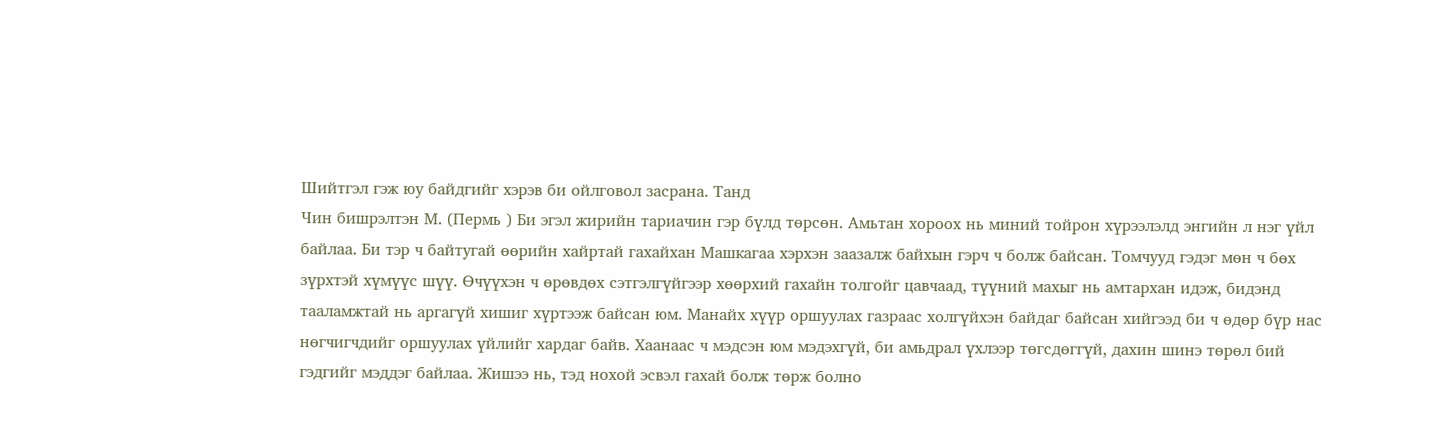Шийтгэл гэж юу байдгийг хэрэв би ойлговол засрана. Танд
Чин бишрэлтэн М. (Пермь ) Би эгэл жирийн тариачин гэр бүлд төрсөн. Амьтан хороох нь миний тойрон хүрээлэлд энгийн л нэг үйл байлаа. Би тэр ч байтугай өөрийн хайртай гахайхан Машкагаа хэрхэн заазалж байхын гэрч ч болж байсан. Томчууд гэдэг мөн ч бөх зүрхтэй хүмүүс шүү. Өчүүхэн ч өрөвдөх сэтгэлгүйгээр хөөрхий гахайн толгойг цавчаад, түүний махыг нь амтархан идэж, бидэнд тааламжтай нь аргагүй хишиг хүртээж байсан юм. Манайх хүүр оршуулах газраас холгүйхэн байдаг байсан хийгээд би ч өдөр бүр нас нөгчигчдийг оршуулах үйлийг хардаг байв. Хаанаас ч мэдсэн юм мэдэхгүй, би амьдрал үхлээр төгсдөггүй, дахин шинэ төрөл бий гэдгийг мэддэг байлаа. Жишээ нь, тэд нохой эсвэл гахай болж төрж болно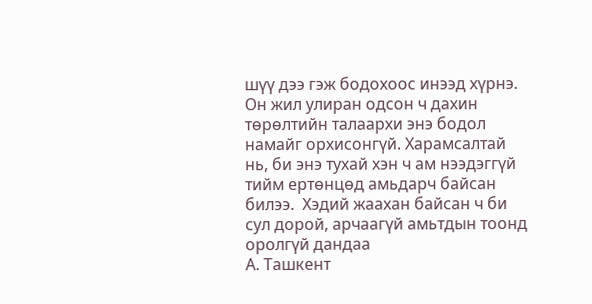шүү дээ гэж бодохоос инээд хүрнэ. Он жил улиран одсон ч дахин төрөлтийн талаархи энэ бодол намайг орхисонгүй. Харамсалтай нь, би энэ тухай хэн ч ам нээдэггүй тийм ертөнцөд амьдарч байсан билээ.  Хэдий жаахан байсан ч би сул дорой, арчаагүй амьтдын тоонд оролгүй дандаа
А. Ташкент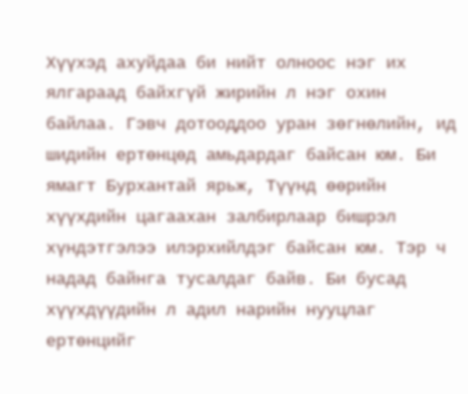Хүүхэд ахуйдаа би нийт олноос нэг их ялгараад байхгүй жирийн л нэг охин байлаа. Гэвч дотооддоо уран зөгнөлийн, ид шидийн ертөнцөд амьдардаг байсан юм. Би ямагт Бурхантай ярьж, Түүнд өөрийн хүүхдийн цагаахан залбирлаар бишрэл хүндэтгэлээ илэрхийлдэг байсан юм. Тэр ч надад байнга тусалдаг байв. Би бусад хүүхдүүдийн л адил нарийн нууцлаг ертөнцийг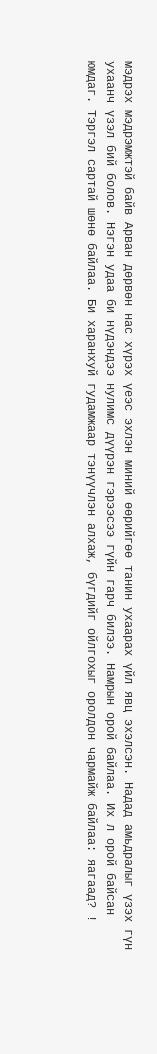мэдрэх мэдрэмжтэй байв Арван дөрвөн нас хүрэх үеэс эхлэн миний өөрийгөө танин ухаарах үйл явц эхэлсэн. Надад амьдралыг үзэх гүн ухаанч үзэл бий болов. Нэгэн удаа би нүдэндээ нулимс дүүрэн гэрээсээ гүйн гарч билээ. Намрын орой байлаа. Их л орой байсан юмдаг. Тэргэл сартай шөнө байлаа. Би харанхуй гудамжаар тэнүүчлэн алхаж, бүгдийг ойлгохыг оролдон чармайж байлаа: яагаад? !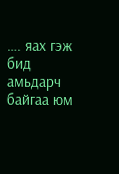…. яах гэж бид амьдарч байгаа юм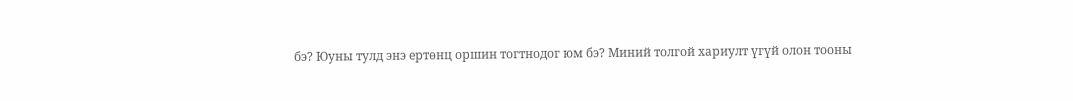бэ? Юуны тулд энэ ертөнц оршин тогтнодог юм бэ? Миний толгой хариулт үгүй олон тооны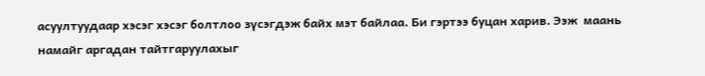асуултуудаар хэсэг хэсэг болтлоо зүсэгдэж байх мэт байлаа. Би гэртээ буцан харив. Ээж  маань намайг аргадан тайтгаруулахыг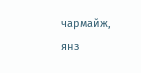чармайж, янз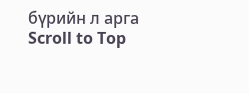бүрийн л арга
Scroll to Top